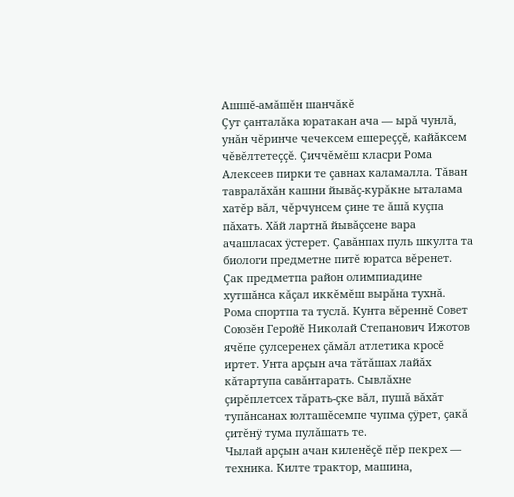Ашшĕ-амăшĕн шанчăкĕ
Çут çанталăка юратакан ача — ырă чунлă, унăн чĕринче чечексем ешереççĕ, кайăксем чĕвĕлтетеççĕ. Çиччĕмĕш класри Рома Алексеев пирки те çавнах каламалла. Тăван тавралăхăн кашни йывăç-курăкне ыталама хатĕр вăл, чĕрчунсем çине те ăшă куçпа пăхать. Хăй лартнă йывăçсене вара ачашласах ÿстерет. Çавăнпах пуль шкулта та биологи предметне питĕ юратса вĕренет. Çак предметпа район олимпиадине хутшăнса кăçал иккĕмĕш вырăна тухнă.
Рома спортпа та туслă. Кунта вĕреннĕ Совет Союзĕн Геройĕ Николай Степанович Ижотов ячĕпе çулсеренех çăмăл атлетика кросĕ иртет. Унта арçын ача тăтăшах лайăх кăтартупа савăнтарать. Сывлăхне çирĕплетсех тăрать-çке вăл, пушă вăхăт тупăнсанах юлташĕсемпе чупма çÿрет, çакă çитĕнÿ тума пулăшать те.
Чылай арçын ачан киленĕçĕ пĕр пекрех — техника. Килте трактор, машина,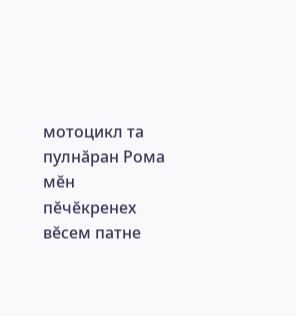мотоцикл та пулнăран Рома мĕн пĕчĕкренех вĕсем патне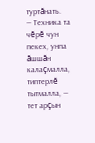туртăнать.
— Техника та чĕрĕ чун пекех, унпа ăшшăн калаçмалла, типтерлĕ тытмалла, — тет арçын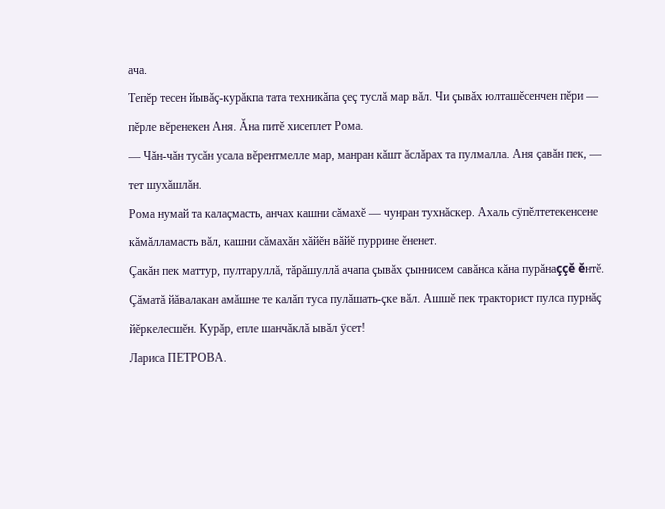ача.
Тепĕр тесен йывăç-курăкпа тата техникăпа çеç туслă мар вăл. Чи çывăх юлташĕсенчен пĕри — пĕрле вĕренекен Аня. Ăна питĕ хисеплет Рома.
— Чăн-чăн тусăн усала вĕрентмелле мар, манран кăшт ăслăрах та пулмалла. Аня çавăн пек, — тет шухăшлăн.
Рома нумай та калаçмасть, анчах кашни сăмахĕ — чунран тухнăскер. Ахаль сÿпĕлтетекенсене кăмăлламасть вăл, кашни сăмахăн хăйĕн вăйĕ пуррине ĕненет.
Çакăн пек маттур, пултаруллă, тăрăшуллă ачапа çывăх çыннисем савăнса кăна пурăнаççĕ ĕнтĕ. Çăматă йăвалакан амăшне те калăп туса пулăшать-çке вăл. Ашшĕ пек тракторист пулса пурнăç йĕркелесшĕн. Курăр, епле шанчăклă ывăл ÿсет!
Лариса ПЕТРОВА.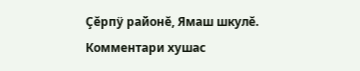Çĕрпÿ районĕ, Ямаш шкулĕ.
Комментари хушас